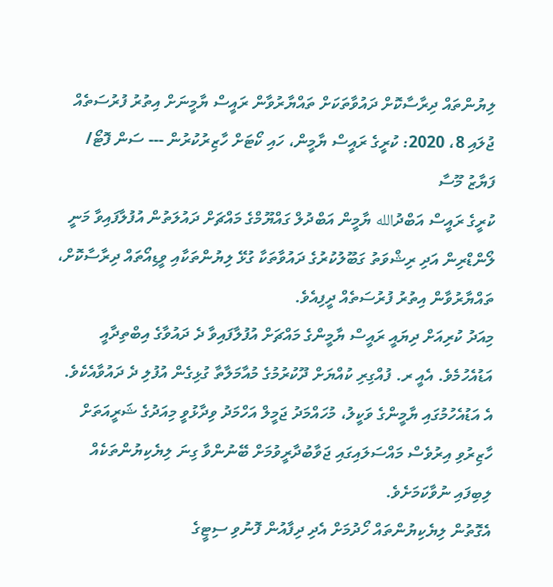ލިޔުންތައް ދިރާސާކޮށް ދައުވާތަކަށް ތައްޔާރުވާން ރައީސް ޔާމީނަށް އިތުރު ފުރުސަތެއް
ޖުލައި 8، 2020: ކުރީގެ ރައީސް ޔާމީން، ހައި ކޯޓަށް ހާޒިރުކުރުން --- ސަން ފޮޓޯ/ ފަޔާޒު މޫސާ
ކުރީގެ ރައީސް އަބްދުالله ޔާމީން އަބްދުލް ގައްޔޫމްގެ މައްޗަށް ދައުލަތުން އުފުލާފައިވާ މަނީ ލޯންޑްރިން އަދި ރިޝްވަތު ގަބޫލުކުރުގެ ދައުވާތަކާ ގުޅޭ ލިޔުންތަކާއި ވީޑިއޯތައް ދިރާސާކޮށް، ތައްޔާރުވާން އިތުރު ފުރުސަތެއް ދީފިއެވެ.
މިއަދު ކުރިއަށް ދިޔައީ ރައީސް ޔާމީންގެ މައްޗަށް އުފުލާފައިވާ ދެ ދައުވާގެ އިބްތިދާއީ އަޑުއެހުމެވެ. އެއީ ރ. ފުއްގިރި ކުއްޔަށް ދޫކުރުމުގެ މުއާމަލާތާ ގުޅިގެން އުފުލި ދެ ދައުވާއެކެވެ.
އެ އަޑުއެހުމުގައި ޔާމީންގެ ވަކީލު، މުހައްމަދު ޖަމީލް އަހްމަދު ވިދާޅުވީ މިއަދުގެ ޝަރީއަތަށް ހާޒިރުވި އިރުވެސް މައްސަލައިގައި ޖަވާބުދާރީވުމަށް ބޭނުންވާ ގިނަ ލިޔެކިޔުންތަކެއް ލިބިފައި ނުވާކަމަށެވެ.
އެގޮތުން ލިޔެކިޔުންތައް ހޯދުމަށް އެދި ދިފާއުން ފޮނުވި ސިޓީގެ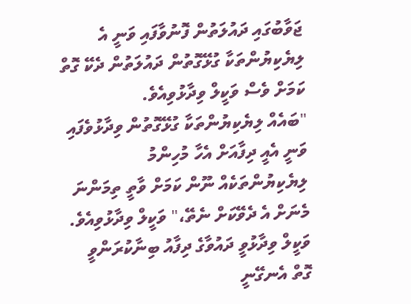ޖަވާބުގައި ދައުލަތުން ފޮނުވާފައި ވަނީ އެ ލިޔެކިޔުންތަކާ ގުޅޭގޮތުން ދައުލަތުން ދެކޭ ގޮތް ކަމަށް ވެސް ވަކީލް ވިދާޅުވިއެވެ.
"ބައެއް ލިޔެކިޔުންތަކާ ގުޅޭގޮތުން ވިދާޅުވެފައި ވަނީ އެއީ ދިފާއަށް އެހާ މުހިންމު ލިޔެކިޔުންތަކެއް ނޫން ކަމަށް ވާތީ ތިމަންނަ މެނަށް އެ ދެވޭކަށް ނެތޭ،" ވަކީލް ވިދާޅުވިއެވެ.
ވަކީލް ވިދާޅުވީ ދައުވާގެ ދިފާއު ބިނާކުރަންވީ ގޮތް އެނގޭނީ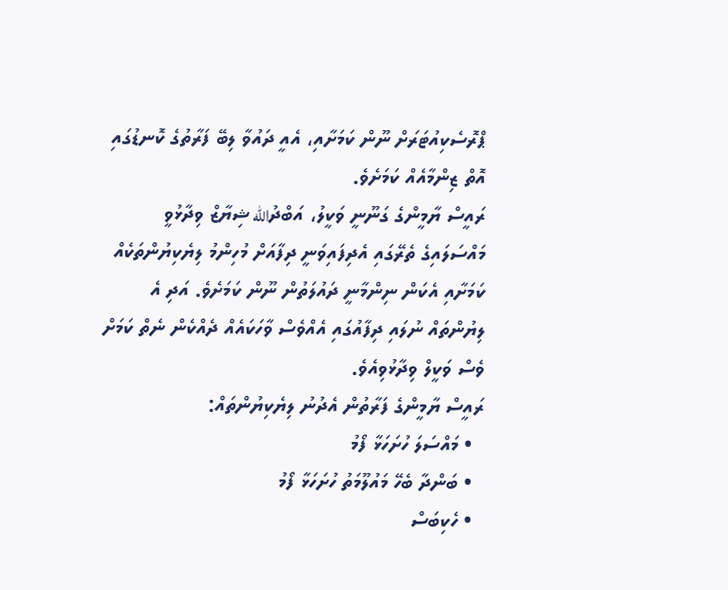ޕްރޮސެކިއުޓަރަށް ނޫން ކަމަށާއި، އެއީ ދައުވާ ލިބޭ ފަރާތުގެ ކޮނޑުގައި އޮތް ޒިންމާއެއް ކަމަށެވެ.
ރައީސް ޔާމީންގެ ގަނޫނީ ވަކީލު، އަބްދުالله ޝިޔާޒް ވިދާޅުވީ މައްސަލައިގެ ތެރޭގައި އެދިފައިވަނީ ދިފާއަށް މުހިންމު ލިޔެކިޔުންތަކެއް ކަމަށާއި އެކަން ނިންމާނީ ދައުލަތުން ނޫން ކަމަށެވެ. އަދި އެ ލިޔުންތައް ނުލައި ދިފާއުގައި އެއްވެސް ވާހަކައެއް ދެއްކެން ނެތް ކަމަށް ވެސް ވަކީލް ވިދާޅުވިއެވެ.
ރައީސް ޔާމީންގެ ފަރާތުން އެދުނު ލިޔެކިޔުންތައް:
  • މައްސަލަ ހުށަހަޅާ ފޯމު
  • ބަންދާ ބެހޭ މައުލޫމަތު ހުށަހަޅާ ފޯމު
  • ހެކިބަސް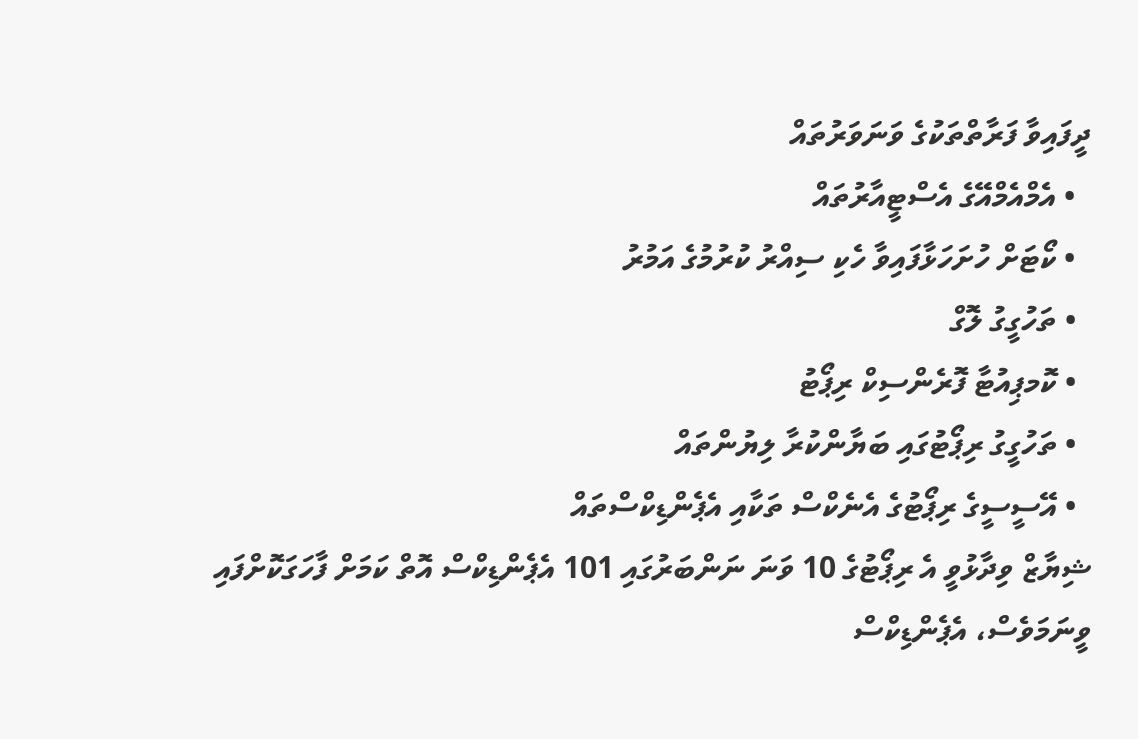ދީފައިވާ ފަރާތްތަކުގެ ވަނަވަރުތައް
  • އެމްއެމްއޭގެ އެސްޓީއާރުތައް
  • ކޯޓަށް ހުށަހަޅާފައިވާ ހެކި ސިއްރު ކުރުމުގެ އަމުރު
  • ތަހުގީގު ލޮގް
  • ކޮމޕިއުޓާ ފޮރެންސިކް ރިޕޯޓު
  • ތަހުގީގު ރިޕޯޓުގައި ބަޔާންކުރާ ލިޔުންތައް
  • އޭސީސީގެ ރިޕޯޓުގެ އެނެކްސް ތަކާއި އެޕެންޑިކްސްތައް
ޝިޔާޒް ވިދާޅުވީ އެ ރިޕޯޓުގެ 10 ވަނަ ނަންބަރުގައި 101 އެޕެންޑިކްސް އޮތް ކަމަށް ފާހަގަކޮށްފައި ވީނަމަވެސް، އެޕެންޑިކްސް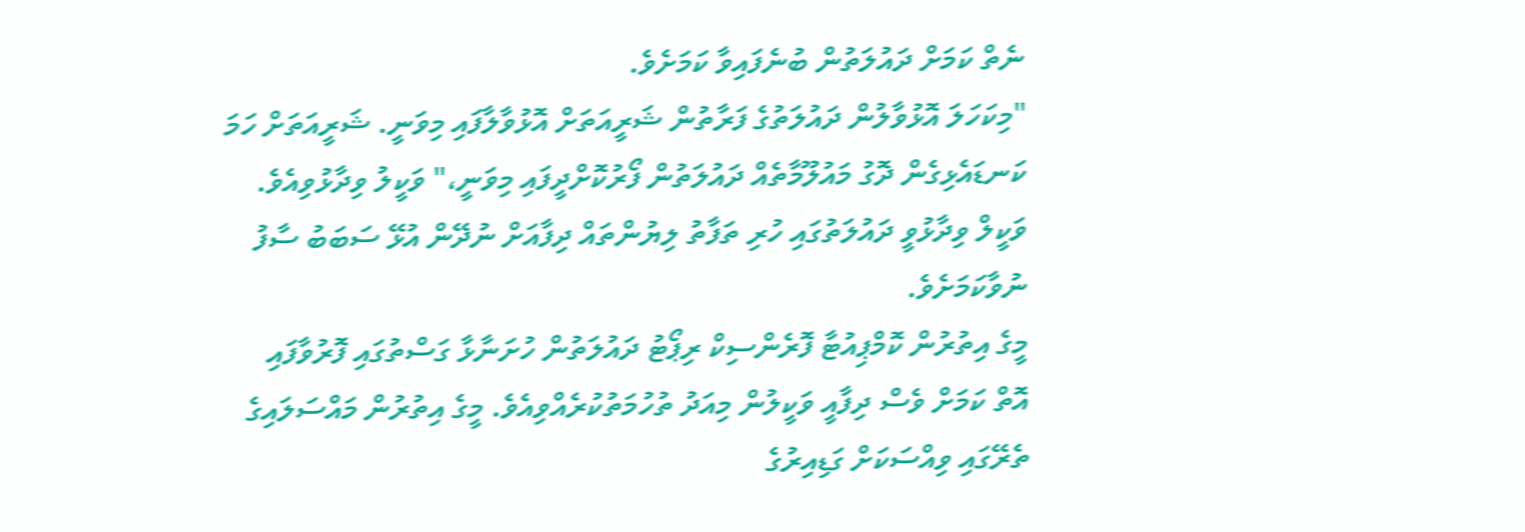ނެތް ކަމަށް ދައުލަތުން ބުނެފައިވާ ކަމަށެވެ.
"މިކަހަލަ އޮޅުވާލުން ދައުލަތުގެ ފަރާތުން ޝަރީއަތަށް އޮޅުވާލާފައި މިވަނީ. ޝަރީއަތަށް ހަމަ ކަނޑައެޅިގެން ދޮގު މައުލޫމާތެއް ދައުލަތުން ފޯރުކޮށްދީފައި މިވަނީ،" ވަކީލު ވިދާޅުވިއެވެ.
ވަކީލް ވިދާޅުވީ ދައުލަތުގައި ހުރި ތަފާތު ލިޔުންތައް ދިފާއަށް ނުދޭން އުޅޭ ސަބަބު ސާފު ނުވާކަމަށެވެ.
މީގެ އިތުރުން ކޮމްޕިއުޓާ ފޮރެންސިކް ރިޕޯޓު ދައުލަތުން ހުށަނާޅާ ގަސްތުގައި ފޮރުވާފައި އޮތް ކަމަށް ވެސް ދިފާއީ ވަކީލުން މިއަދު ތުހުމަތުކުރެއްވިއެވެ. މީގެ އިތުރުން މައްސަލައިގެ ތެރޭގައި ވިއްސަކަށް ގަޑިއިރުގެ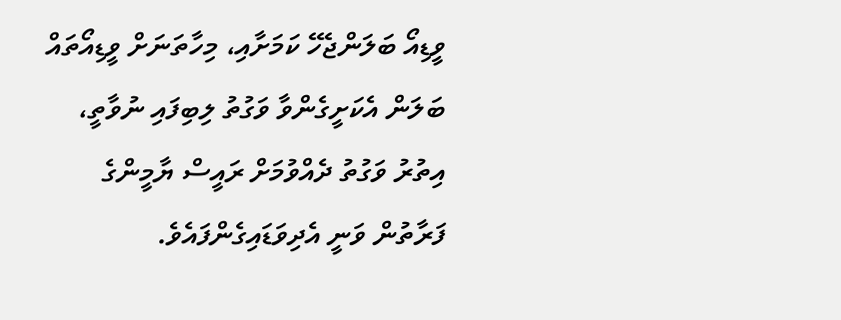ވީޑިއޯ ބަލަންޖެހޭ ކަމަށާއި، މިހާތަނަށް ވީޑިއޯތައް ބަލަން އެކަށީގެންވާ ވަގުތު ލިބިފައި ނުވާތީ، އިތުރު ވަގުތު ދެއްވުމަށް ރައީސް ޔާމީންގެ ފަރާތުން ވަނީ އެދިވަޑައިގެންފައެވެ.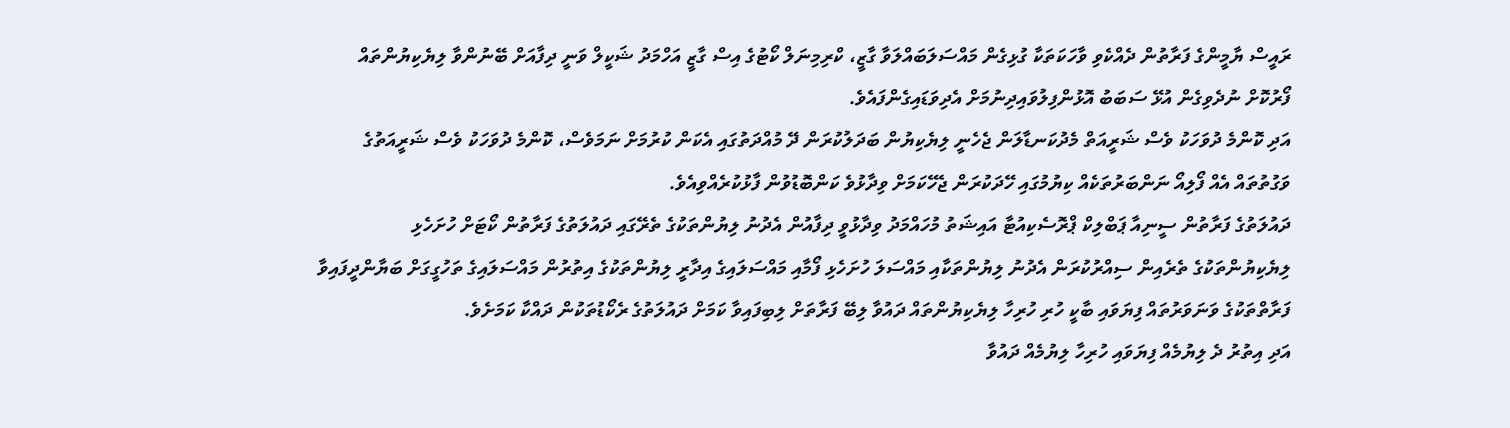ރައީސް ޔާމީންގެ ފަރާތުން ދެއްކެވި ވާހަކަތަކާ ގުޅިގެން މައްސަލަބައްލަވާ ގާޒީ، ކްރިމިނަލް ކޯޓުގެ އިސް ގާޒީ އަހްމަދު ޝަކީލް ވަނީ ދިފާއަށް ބޭނުންވާ ލިޔެކިޔުންތައް ފޯރުކޮށް ނުދެވިގެން އުޅޭ ސަބަބު އޮޅުންފިލުވައިދިނުމަށް އެދިވަޑައިގެންފައެވެ.
އަދި ކޮންމެ ދުވަހަކު ވެސް ޝަރީއަތް މެދުކަނޑާލަން ޖެހެނީ ލިޔެކިޔުން ބަދަލުކުރަން ދޭ މުއްދަތުގައި އެކަން ކުރުމަށް ނަމަވެސް، ކޮންމެ ދުވަހަކު ވެސް ޝަރީއަތުގެ ވަގުތުތައް އެއް ފޯލިއޯ ނަންބަރުތަކެއް ކިޔުމުގައި ހޭދަކުރަން ޖެހޭކަމަށް ވިދާޅުވެ ކަންބޮޑުވުން ފާޅުކުރެއްވިއެވެ.
ދައުލަތުގެ ފަރާތުން ސީނިއާ ޕަބްލިކް ޕްރޮސެކިއުޓާ އައިޝަތު މުހައްމަދު ވިދާޅުވީ ދިފާއުން އެދުނު ލިޔުންތަކުގެ ތެރޭގައި ދައުލަތުގެ ފަރާތުން ކޯޓަށް ހުށަހެޅި ލިޔެކިޔުންތަކުގެ ތެރެއިން ސިއްރުކުރަން އެދުނު ލިޔުންތަކާއި މައްސަލަ ހުށަހެޅި ފޯމާއި މައްސަލައިގެ އިދާރީ ލިޔުންތަކުގެ އިތުރުން މައްސަލައިގެ ތަހުގީގަށް ބަޔާންދީފައިވާ ފަރާތްތަކުގެ ވަނަވަރުތައް ފިޔަވައި ބާކީ ހުރި ހުރިހާ ލިޔެކިޔުންތައް ދައުވާ ލިބޭ ފަރާތަށް ލިބިފައިވާ ކަމަށް ދައުލަތުގެ ރެކޯޑުތަކުން ދައްކާ ކަމަށެވެ.
އަދި އިތުރު ދެ ލިޔުމެއް ފިޔަވައި ހުރިހާ ލިޔުމެއް ދައުވާ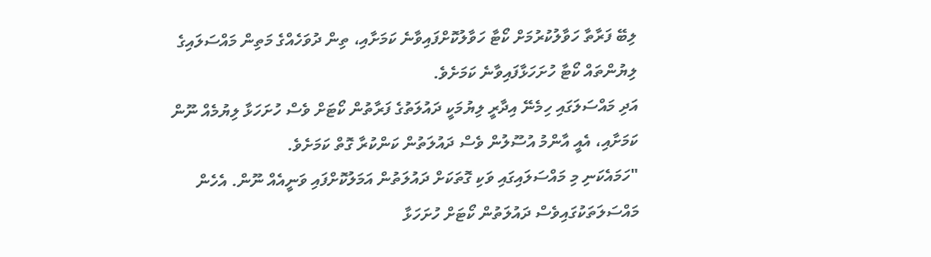ލިބޭ ފަރާތާ ހަވާލުކުރުމަށް ކޯޓާ ހަވާލުކޮށްފައިވާނެ ކަމަށާއި، ތިން ދުވަހެއްގެ މަތިން މައްސަލައިގެ ލިޔުންތައް ކޯޓާ ހުށަހަޅާފައިވާނެ ކަމަށެވެ.
އަދި މައްސަލަގައި ހިމެނޭ އިދާރީ ލިޔުމަކީ ދައުލަތުގެ ފަރާތުން ކޯޓަށް ވެސް ހުށަހަޅާ ލިޔުމެއް ނޫން ކަމަށާއި، އެއީ އާންމު އުސޫލުން ވެސް ދައުލަތުން ކަންކުރާ ގޮތް ކަމަށެވެ.
"ހަމައެކަނި މި މައްސަލައިގައި ވަކި ގޮތަކަށް ދައުލަތުން އަމަލުކޮށްފައި ވަނީއެއް ނޫން. އެހެން މައްސަލަތަކުގައިވެސް ދައުލަތުން ކޯޓަށް ހުށަހަޅާ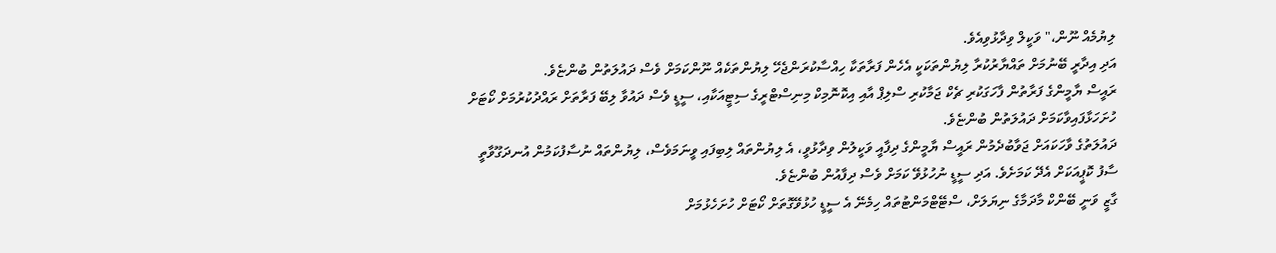ލިޔުމެއް ނޫން،" ވަކީލް ވިދާޅުވިއެވެ.
އަދި އިދާރީ ބޭނުމަށް ތައްޔާރުކުރާ ލިޔުންތަކަކީ އެހެން ފަރާތަކާ ހިއްސާކުރަންޖެހޭ ލިޔުންތަކެއް ނޫންކަމަށް ވެސް ދައުލަތުން ބުންޏެވެ.
ރައީސް ޔާމީންގެ ފަރާތުން ފާހަގަކުރި ޗެކް ޖަމާކުރި ސްލިޕް އާއި އިކޮނޮމިކް މިނިސްޓްރީގެ ސިޓީއަކާއި، ސީޑީ ވެސް ދައުވާ ލިބޭ ފަރާތަށް ރައްދުކުރުމަށް ކޯޓަށް ހުށަހަޅާފައިވާކަމަށް ދައުލަތުން ބުންޏެވެ.
ދައުލަތުގެ ވާހަކައަށް ޖަވާބުދެމުން ރައީސް ޔާމީންގެ ދިފާއީ ވަކީލުން ވިދާޅުވީ، އެ ލިޔުންތައް ލިބިފައި ވީނަމަވެސް، ލިޔުންތައް ނުސާފުކަމުން އުނދަގޫވާތީ ސާފު ކޮޕީއަކަށް އެދޭ ކަމަށެވެ. އަދި ސީޑީ ނުހުޅުވޭ ކަމަށް ވެސް ދިފާއުން ބުންޏެވެ.
ގާޒީ ވަނީ ބޭންކް މާދަމާގެ ނިޔަލަށް، ސްޓޭޓްމަންޓުތައް ހިމެނޭ އެ ސީޑީ ހުޅުވޭގޮތަށް ކޯޓަށް ހުށަހެޅުމަށް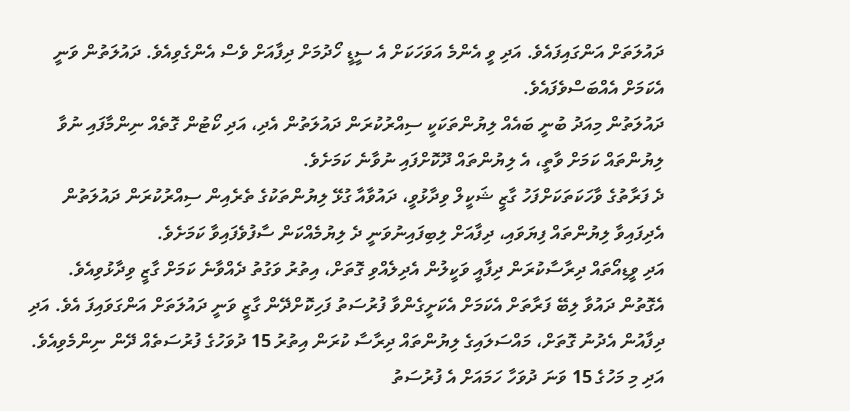ދައުލަތަށް އަންގައިފައެވެ. އަދި ވީ އެންމެ އަވަހަކަށް އެ ސީޑީ ހޯދުމަށް ދިފާއަށް ވެސް އެންގެވިއެވެ. ދައުލަތުން ވަނީ އެކަމަށް އެއްބަސްވެފައެވެ.
ދައުލަތުން މިއަދު ބުނީ ބައެއް ލިޔުންތަކަކީ ސިއްރުކުރަން ދައުލަތުން އެދި، އަދި ކޯޓުން ގޮތެއް ނިންމާފައި ނުވާ ލިޔުންތައް ކަމަށް ވާތީ، އެ ލިޔުންތައް ދޫކޮށްފައި ނުވާނެ ކަމަށެވެ.
ދެ ފަރާތުގެ ވާހަކަތަކަށްފަހު ގާޒީ ޝަކީލް ވިދާޅުވީ، ދައުވާއާ ގުޅޭ ލިޔުންތަކުގެ ތެރެއިން ސިއްރުކުރަން ދައުލަތުން އެދިފައިވާ ލިޔުންތައް ފިޔަވައި، ދިފާއަށް ލިބިފައިނުވަނީ ދެ ލިޔުމެއްކަން ސާފުވެފައިވާ ކަމަށެވެ.
އަދި ވީޑިއޯތައް ދިރާސާކުރަން ދިފާއީ ވަކީލުން އެދިލެއްވި ގޮތަށް، އިތުރު ވަގުތު ދެއްވާނެ ކަމަށް ގާޒީ ވިދާޅުވިއެވެ. އެގޮތުން ދައުވާ ލިބޭ ފަރާތަށް އެކަމަށް އެކަށީގެންވާ ފުރުސަތު ފަހިކޮށްދޭން ގާޒީ ވަނީ ދައުލަތަށް އަންގަވައިފަ އެވެ. އަދި ދިފާއުން އެދުނު ގޮތަށް، މައްސަލައިގެ ލިޔުންތައް ދިރާސާ ކުރަން އިތުރު 15 ދުވަހުގެ ފުރުސަތެއް ދޭން ނިންމެވިއެވެ.
އަދި މި މަހުގެ 15 ވަނަ ދުވަހާ ހަމައަށް އެ ފުރުސަތު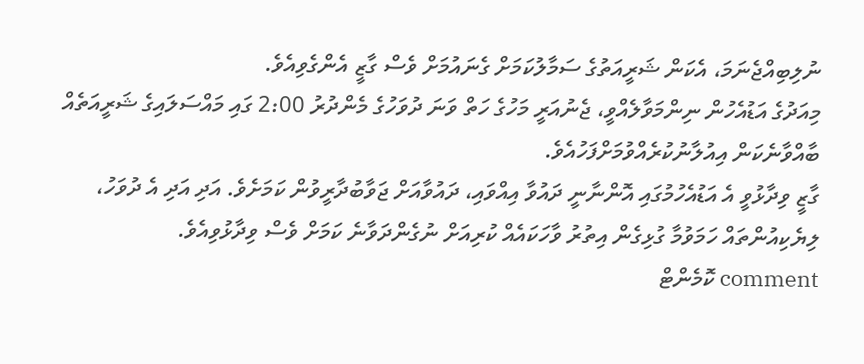ނުލިބިއްޖެނަމަ، އެކަން ޝަރީއަތުގެ ސަމާލުކަމަށް ގެނައުމަށް ވެސް ގާޒީ އެންގެވިއެވެ.
މިއަދުގެ އަޑުއެހުން ނިންމަވާލެއްވީ، ޖެނުއަރީ މަހުގެ ހަތް ވަނަ ދުވަހުގެ މެންދުރު 2:00 ގައި މައްސަލައިގެ ޝަރީއަތެއް ބާއްވާނެކަން އިއުލާނުކުރެއްވުމަށްފަހުއެވެ.
ގާޒީ ވިދާޅުވީ އެ އަޑުއެހުމުގައި އޮންނާނީ ދައުވާ އިއްވައި، ދައުވާއަށް ޖަވާބުދާރީވުން ކަމަށެވެ. އަދި އަދި އެ ދުވަހު، ލިޔެކިއުންތައް ހަމަވުމާ ގުޅިގެން އިތުރު ވާހަކައެއް ކުރިއަށް ނުގެންދަވާނެ ކަމަށް ވެސް ވިދާޅުވިއެވެ.
comment ކޮމެންޓް